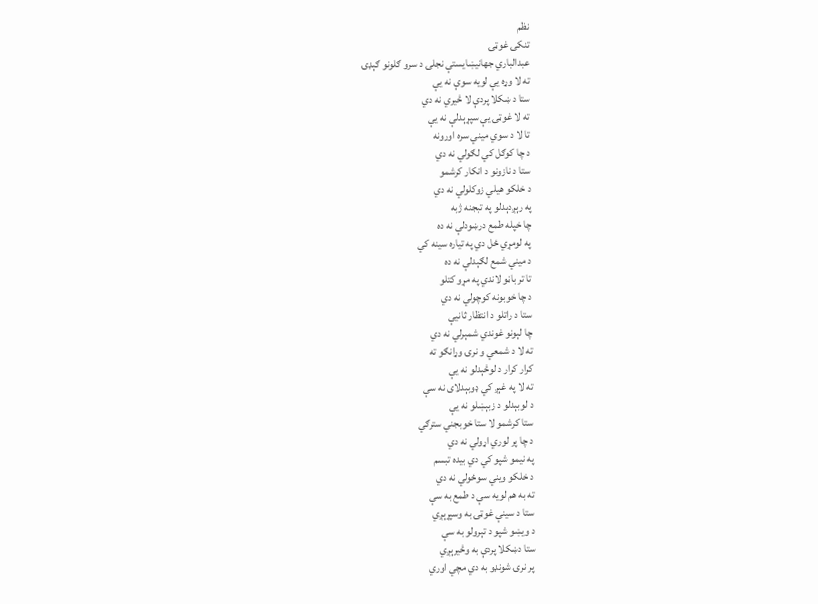نظم
تنکۍ غوټۍ
عبدالباري جهانيښايستې نجلۍ د سرو ګلونو ګېډۍ
ته لا وړه يې لويه سوې نه يې
ستا د ښکلا پردې لا څيري نه دي
ته لا غوټۍ يې سپړېدلې نه يې
تا لا د سوي ميني سره اورونه
د چا کوګل کي لګولي نه دي
ستا د نازونو د انکار کرشمو
د خلکو هيلي زوکلولي نه دي
په رېږدېدلو په تبجنه ژبه
چا خپله طمع درښودلې نه ده
په لومړي ځل دي په تياره سينه کي
د ميني شمع لګېدلې نه ده
تا تر باڼو لاندي په مړو کتلو
د چا خوبونه کوچولي نه دي
ستا د راتلو د انتظار ثانيې
چا لېونو غوندي شمېرلي نه دي
ته لا د شمعي و نرۍ وړانګو ته
کرار کرار د لوڅېدلو نه يې
ته لا په غېږ کي ډوبېدلای نه سې
د لوبېدلو د زبېښلو نه يې
ستا کرشمو لا ستا خوبجني سترګي
د چا پر لوري اړولي نه دي
په نيمو شپو کي دي بيده تبسم
د خلکو ويني سوځولي نه دي
ته به هم لويه سې د طمع به سې
ستا د سينې غوټۍ به وسپړېږي
د ويښو شپو د تېرولو به سې
ستا دښکلا پردې به وڅيرېږي
پر نرۍ شونډو به دي مچي اوري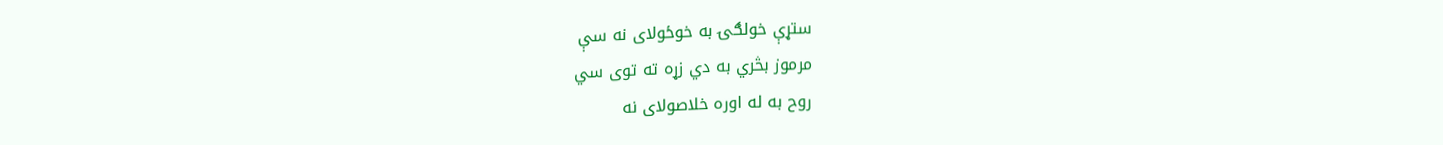ستړې خولګۍ به خوځولای نه سې
مرموز بڅري به دي زړه ته توی سي
روح به له اوره خلاصولای نه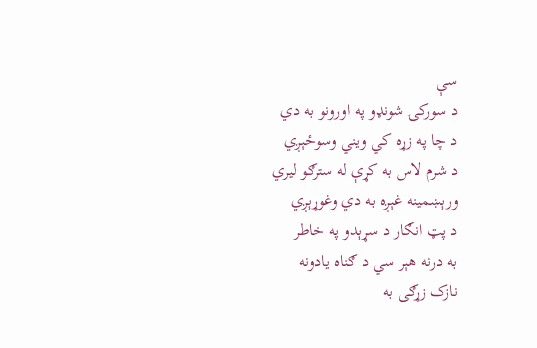سې
د سورکۍ شونډو په اورونو به دي
د چا په زړه کي ويني وسوځېږي
د شرم لاس به کړې له سترګو ليري
ورېښمينه غېږه به دي وغوړېږي
د پټ انګار د سړېدو په خاطر
به درنه هېر سي د ګناه يادونه
نازک زړګی به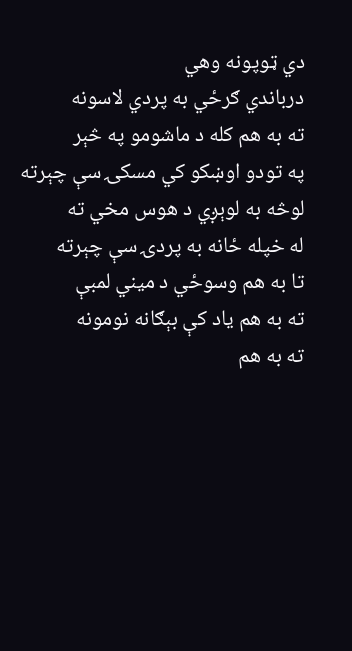دي ټوپونه وهي
درباندي ګرځي به پردي لاسونه
ته به هم کله د ماشومو په څېر
په تودو اوښکو کي مسکۍ سې چېرته
لوڅه به لوېږي د هوس مخي ته
له خپله ځانه به پردۍ سې چېرته
تا به هم وسوځي د ميني لمبې
ته به هم ياد کې بېګانه نومونه
ته به هم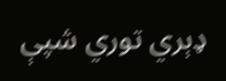ډېري توري شپې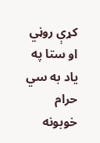کړې روڼي
او ستا په ياد به سي حرام خوبونه